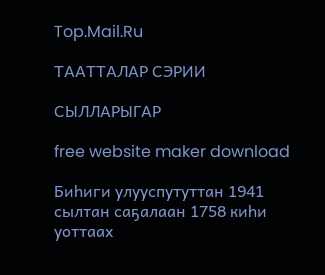Top.Mail.Ru

ТААТТАЛАР СЭРИИ

СЫЛЛАРЫГАР

free website maker download

Биһиги улууспутуттан 1941 сылтан саҕалаан 1758 киһи уоттаах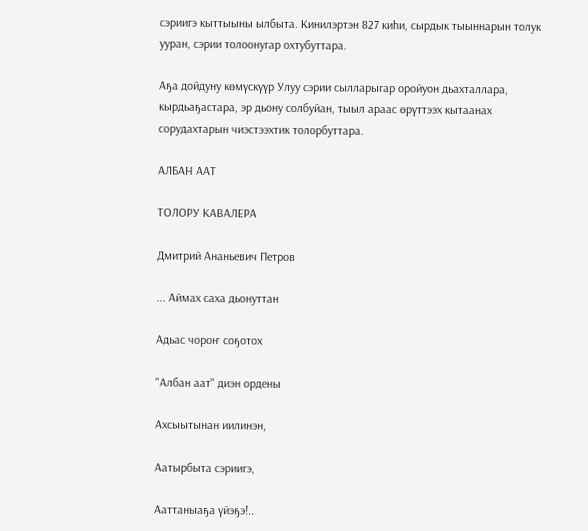сэриигэ кыттыыны ылбыта. Кинилэртэн 827 киһи, сырдык тыыннарын толук ууран, сэрии толоонугар охтубуттара.

Аҕа дойдуну көмүскүүр Улуу сэрии сылларыгар оройуон дьахталлара, кырдьаҕастара, эр дьону солбуйан, тыыл араас өрүттээх кытаанах сорудахтарын чиэстээхтик толорбуттара.

АЛБАН ААТ

ТОЛОРУ КАВАЛЕРА

Дмитрий Ананьевич Петров

... Аймах саха дьонуттан

Адьас чороҥ соҕотох

"Албан аат" диэн ордены

Ахсыытынан иилинэн,

Аатырбыта сэриигэ,

Ааттаныаҕа үйэҕэ!..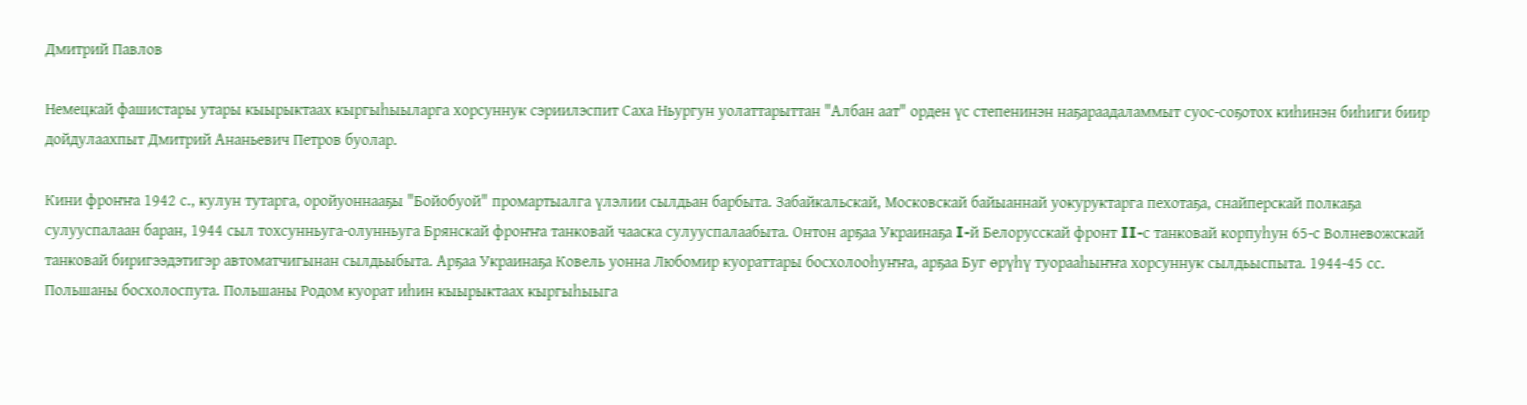Дмитрий Павлов

Немецкай фашистары утары кыырыктаах кыргыһыыларга хорсуннук сэриилэспит Саха Ньургун уолаттарыттан "Албан аат" орден үс степенинэн наҕараадаламмыт суос-соҕотох киһинэн биһиги биир дойдулаахпыт Дмитрий Ананьевич Петров буолар.

Кини фроҥҥа 1942 с., кулун тутарга, оройуоннааҕы "Бойобуой" промартыалга үлэлии сылдьан барбыта. Забайкальскай, Московскай байыаннай уокуруктарга пехотаҕа, снайперскай полкаҕа сулууспалаан баран, 1944 сыл тохсунньуга-олунньуга Брянскай фроҥҥа танковай чааска сулууспалаабыта. Онтон арҕаа Украинаҕа I-й Белорусскай фронт II-с танковай корпуһун 65-с Волневожскай танковай биригээдэтигэр автоматчигынан сылдьыбыта. Арҕаа Украинаҕа Ковель уонна Любомир куораттары босхолооһуҥҥа, арҕаа Буг өрүһү туорааһыҥҥа хорсуннук сылдьыспыта. 1944-45 сс. Польшаны босхолоспута. Польшаны Родом куорат иһин кыырыктаах кыргыһыыга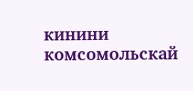кинини комсомольскай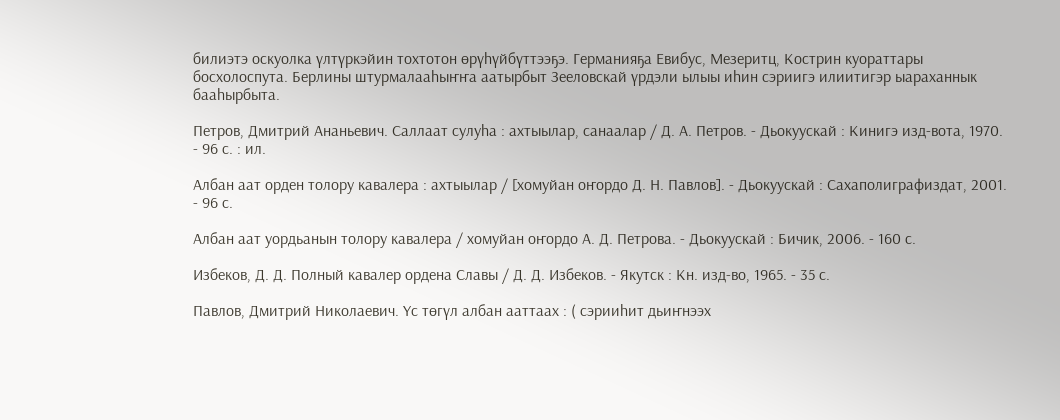билиэтэ оскуолка үлтүркэйин тохтотон өрүһүйбүттээҕэ. Германияҕа Евибус, Мезеритц, Кострин куораттары босхолоспута. Берлины штурмалааһыҥҥа аатырбыт Зееловскай үрдэли ылыы иһин сэриигэ илиитигэр ыараханнык бааһырбыта.

Петров, Дмитрий Ананьевич. Саллаат сулуһа : ахтыылар, санаалар / Д. А. Петров. - Дьокуускай : Кинигэ изд-вота, 1970. - 96 с. : ил.

Албан аат орден толору кавалера : ахтыылар / [хомуйан оҥордо Д. Н. Павлов]. - Дьокуускай : Сахаполиграфиздат, 2001. - 96 с.

Албан аат уордьанын толору кавалера / хомуйан оҥордо А. Д. Петрова. - Дьокуускай : Бичик, 2006. - 160 с.

Избеков, Д. Д. Полный кавалер ордена Славы / Д. Д. Избеков. - Якутск : Кн. изд-во, 1965. - 35 с.

Павлов, Дмитрий Николаевич. Үс төгүл албан ааттаах : ( сэрииһит дьиҥнээх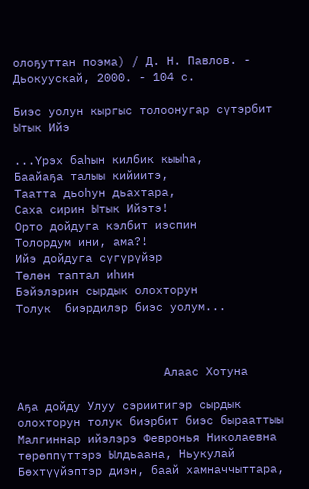олоҕуттан поэма) / Д. Н. Павлов. - Дьокуускай, 2000. - 104 с.

Биэс уолун кыргыс толоонугар сүтэрбит
Ытык Ийэ

...Үрэх баһын килбик кыыһа,
Баайаҕа талыы кийиитэ,
Таатта дьоһун дьахтара,
Саха сирин Ытык Ийэтэ!
Орто дойдуга кэлбит иэспин
Толордум ини, ама?!
Ийэ дойдуга сүгүрүйэр
Төлөн таптал иһин
Бэйэлэрин сырдык олохторун
Толук  биэрдилэр биэс уолум...



                     Алаас Хотуна

Аҕа дойду Улуу сэриитигэр сырдык олохторун толук биэрбит биэс бырааттыы Малгиннар ийэлэрэ Февронья Николаевна төрөппүттэрэ Ылдьаана, Ньукулай Бөхтүүйэптэр диэн, баай хамначчыттара,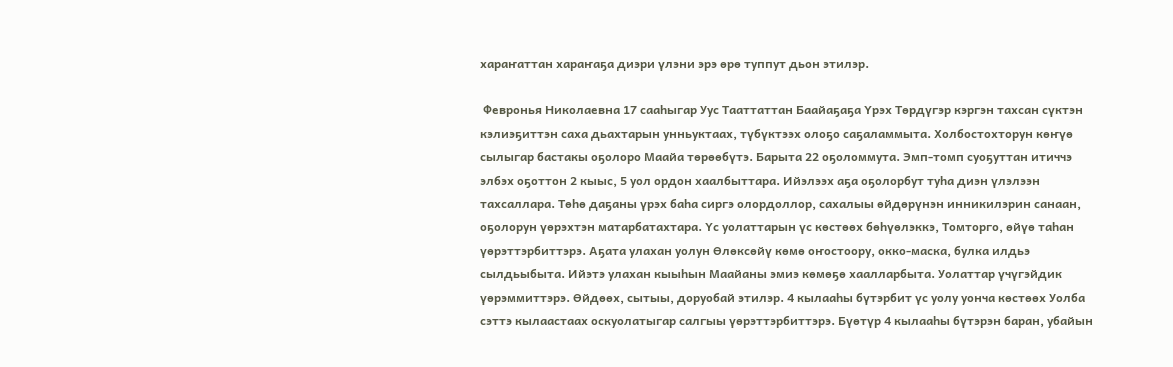хараҥаттан хараҥаҕа диэри үлэни эрэ өрө туппут дьон этилэр.

 Февронья Николаевна 17 сааһыгар Уус Тааттаттан Баайаҕаҕа Үрэх Төрдүгэр кэргэн тахсан сүктэн кэлиэҕиттэн саха дьахтарын унньуктаах, түбүктээх олоҕо саҕаламмыта. Холбостохторун көҥүө сылыгар бастакы оҕолоро Маайа төрөөбүтэ. Барыта 22 оҕоломмута. Эмп-томп суоҕуттан итиччэ элбэх оҕоттон 2 кыыс, 5 уол ордон хаалбыттара. Ийэлээх аҕа оҕолорбут туһа диэн үлэлээн тахсаллара. Төһө даҕаны үрэх баһа сиргэ олордоллор, сахалыы өйдөрүнэн инникилэрин санаан, оҕолорун үөрэхтэн матарбатахтара. Үс уолаттарын үс көстөөх бөһүөлэккэ, Томторго, өйүө таһан үөрэттэрбиттэрэ. Аҕата улахан уолун Өлөксөйү көмө оҥостоору, окко-маска, булка илдьэ сылдьыбыта. Ийэтэ улахан кыыһын Маайаны эмиэ көмөҕө хаалларбыта. Уолаттар үчүгэйдик үөрэммиттэрэ. Өйдөөх, сытыы, доруобай этилэр. 4 кылааһы бүтэрбит үс уолу уонча көстөөх Уолба сэттэ кылаастаах оскуолатыгар салгыы үөрэттэрбиттэрэ. Бүөтүр 4 кылааһы бүтэрэн баран, убайын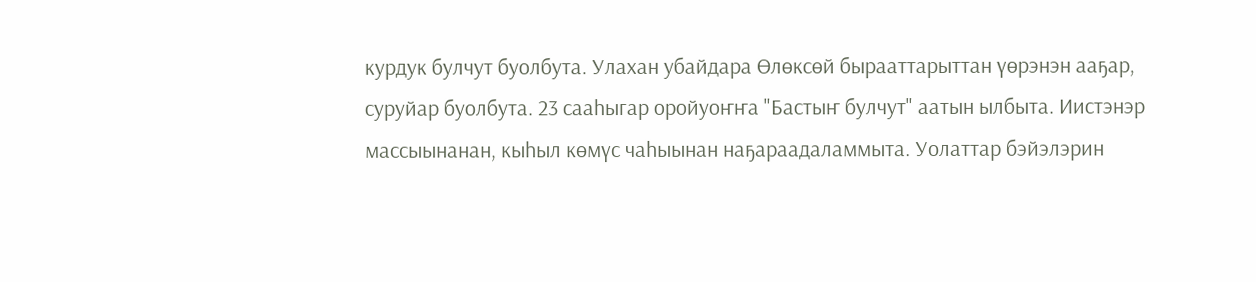курдук булчут буолбута. Улахан убайдара Өлөксөй бырааттарыттан үөрэнэн ааҕар, суруйар буолбута. 23 сааһыгар оройуоҥҥа "Бастыҥ булчут" аатын ылбыта. Иистэнэр массыынанан, кыһыл көмүс чаһыынан наҕараадаламмыта. Уолаттар бэйэлэрин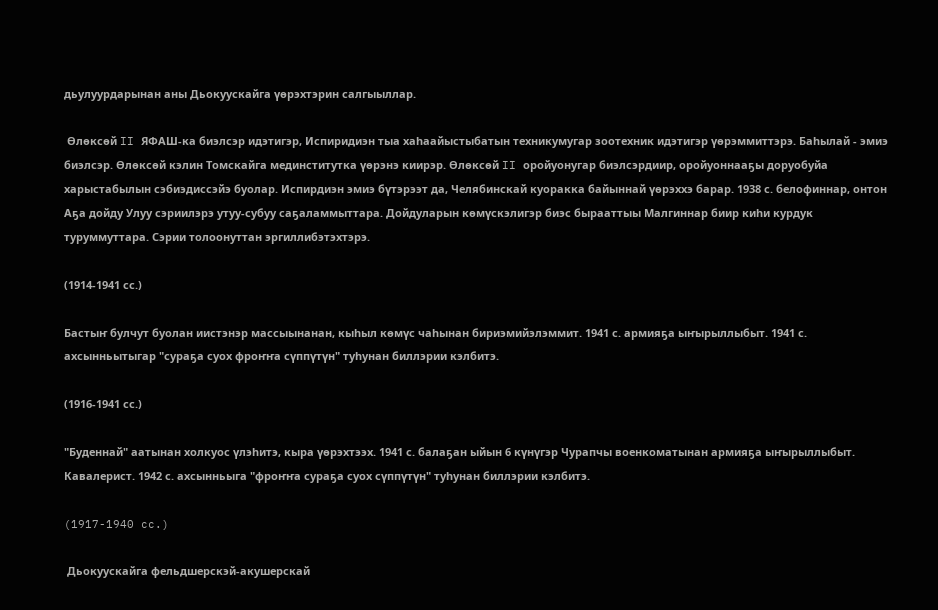дьулуурдарынан аны Дьокуускайга үөрэхтэрин салгыыллар.

 Өлөксөй II ЯФАШ-ка биэлсэр идэтигэр, Испиридиэн тыа хаһаайыстыбатын техникумугар зоотехник идэтигэр үөрэммиттэрэ. Баһылай - эмиэ биэлсэр. Өлөксөй кэлин Томскайга мединститутка үөрэнэ киирэр. Өлөксөй II оройуонугар биэлсэрдиир, оройуоннааҕы доруобуйа харыстабылын сэбиэдиссэйэ буолар. Испирдиэн эмиэ бүтэрээт да, Челябинскай куоракка байыннай үөрэххэ барар. 1938 с. белофиннар, онтон Аҕа дойду Улуу сэриилэрэ утуу-субуу саҕаламмыттара. Дойдуларын көмүскэлигэр биэс бырааттыы Малгиннар биир киһи курдук туруммуттара. Сэрии толоонуттан эргиллибэтэхтэрэ.

(1914-1941 сс.)

Бастыҥ булчут буолан иистэнэр массыынанан, кыһыл көмүс чаһынан бириэмийэлэммит. 1941 с. армияҕа ыҥырыллыбыт. 1941 с. ахсынньытыгар "сураҕа суох фроҥҥа сүппүтүн" туһунан биллэрии кэлбитэ.

(1916-1941 сс.)

"Буденнай" аатынан холкуос үлэһитэ, кыра үөрэхтээх. 1941 с. балаҕан ыйын 6 күнүгэр Чурапчы военкоматынан армияҕа ыҥырыллыбыт. Кавалерист. 1942 с. ахсынньыга "фроҥҥа сураҕа суох сүппүтүн" туһунан биллэрии кэлбитэ.

(1917-1940 cc.)

 Дьокуускайга фельдшерскэй-акушерскай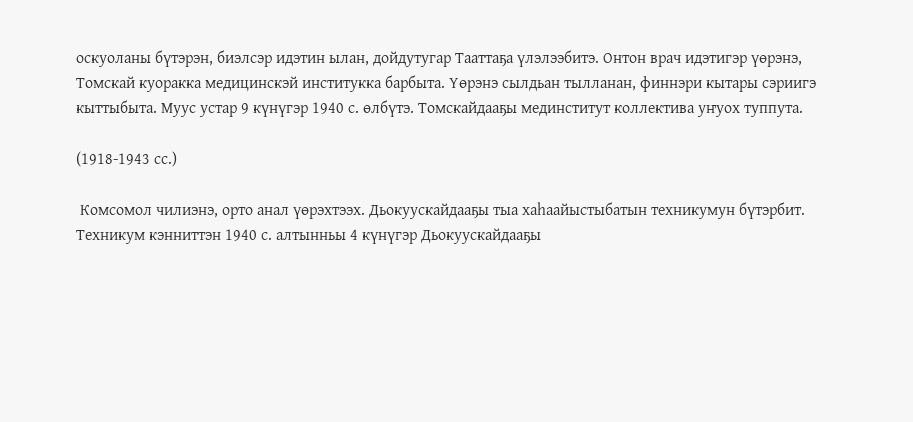оскуоланы бүтэрэн, биэлсэр идэтин ылан, дойдутугар Тааттаҕа үлэлээбитэ. Онтон врач идэтигэр үөрэнэ, Томскай куоракка медицинскэй институкка барбыта. Үөрэнэ сылдьан тылланан, финнэри кытары сэриигэ кыттыбыта. Муус устар 9 күнүгэр 1940 с. өлбүтэ. Томскайдааҕы мединститут коллектива уҥуох туппута.

(1918-1943 сс.)

 Комсомол чилиэнэ, орто анал үөрэхтээх. Дьокуускайдааҕы тыа хаһаайыстыбатын техникумун бүтэрбит. Техникум кэнниттэн 1940 с. алтынньы 4 күнүгэр Дьокуускайдааҕы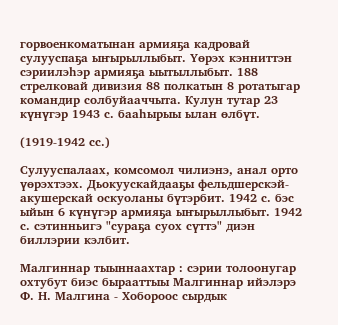горвоенкоматынан армияҕа кадровай сулууспаҕа ыҥырыллыбыт. Үөрэх кэнниттэн сэриилэһэр армияҕа ыытыллыбыт. 188 стрелковай дивизия 88 полкатын 8 ротатыгар командир солбуйааччыта. Кулун тутар 23 күнүгэр 1943 с. бааһырыы ылан өлбүт.

(1919-1942 сс.)

Сулууспалаах, комсомол чилиэнэ, анал орто үөрэхтээх. Дьокуускайдааҕы фельдшерскэй-акушерскай оскуоланы бүтэрбит. 1942 с. бэс ыйын 6 күнүгэр армияҕа ыҥырыллыбыт. 1942 с. сэтинньигэ "сураҕа суох сүттэ" диэн биллэрии кэлбит.

Малгиннар тыыннаахтар : сэрии толоонугар охтубут биэс бырааттыы Малгиннар ийэлэрэ Ф. Н. Малгина - Хобороос сырдык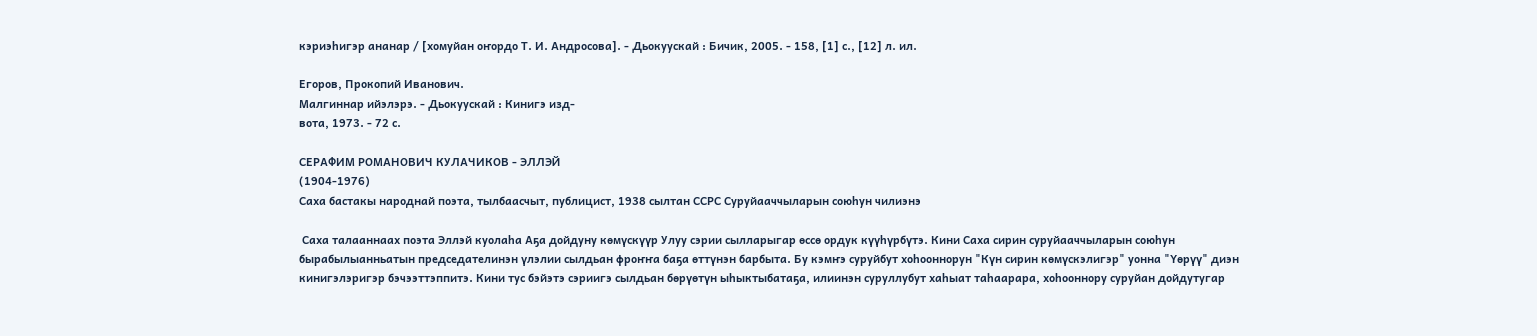кэриэһигэр ананар / [хомуйан оҥордо Т. И. Андросова]. - Дьокуускай : Бичик, 2005. - 158, [1] с., [12] л. ил.

Егоров, Прокопий Иванович.
Малгиннар ийэлэрэ. - Дьокуускай : Кинигэ изд-
вота, 1973. - 72 с.

СЕРАФИМ РОМАНОВИЧ КУЛАЧИКОВ - ЭЛЛЭЙ
(1904-1976)
Саха бастакы народнай поэта, тылбаасчыт, публицист, 1938 сылтан ССРС Суруйааччыларын союһун чилиэнэ

 Саха талааннаах поэта Эллэй куолаһа Аҕа дойдуну көмүскүүр Улуу сэрии сылларыгар өссө ордук күүһүрбүтэ. Кини Саха сирин суруйааччыларын союһун бырабылыанньатын председателинэн үлэлии сылдьан фроҥҥа баҕа өттүнэн барбыта. Бу кэмҥэ суруйбут хоһооннорун "Күн сирин көмүскэлигэр" уонна "Үөрүү" диэн кинигэлэригэр бэчээттэппитэ. Кини тус бэйэтэ сэриигэ сылдьан бөрүөтүн ыһыктыбатаҕа, илиинэн суруллубут хаһыат таһаарара, хоһооннору суруйан дойдутугар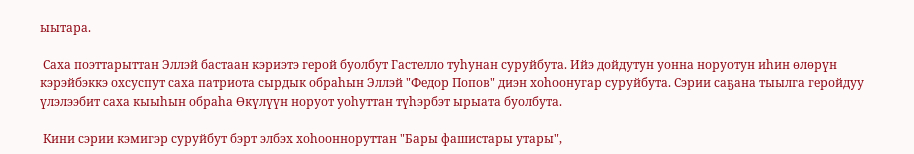ыытара.

 Саха поэттарыттан Эллэй бастаан кэриэтэ герой буолбут Гастелло туһунан суруйбута. Ийэ дойдутун уонна норуотун иһин өлөрүн кэрэйбэккэ охсуспут саха патриота сырдык обраһын Эллэй "Федор Попов" диэн хоһоонугар суруйбута. Сэрии саҕана тыылга геройдуу үлэлээбит саха кыыһын обраһа Өкүлүүн норуот уоһуттан түһэрбэт ырыата буолбута.

 Кини сэрии кэмигэр суруйбут бэрт элбэх хоһоонноруттан "Бары фашистары утары",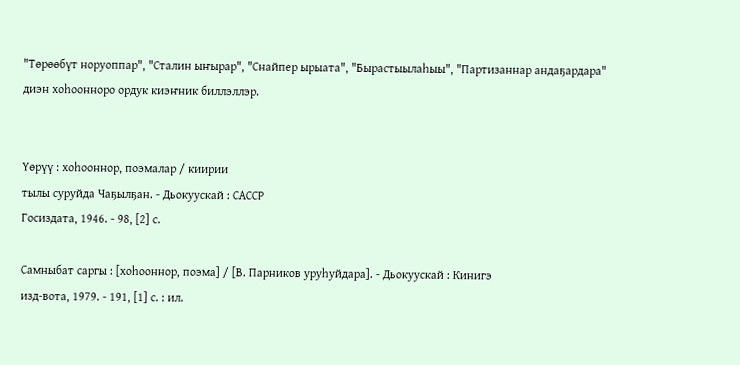"Төрөөбүт норуоппар", "Сталин ыҥырар", "Снайпер ырыата", "Бырастыылаһыы", "Партизаннар андаҕардара" диэн хоһоонноро ордук киэҥник биллэллэр.


Үөрүү : хоһооннор, поэмалар / киирии
тылы суруйда Чаҕылҕан. - Дьокуускай : САССР
Госиздата, 1946. - 98, [2] с.

Самныбат саргы : [хоһооннор, поэма] / [В. Парников уруһуйдара]. - Дьокуускай : Кинигэ
изд-вота, 1979. - 191, [1] с. : ил.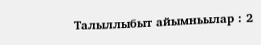Талыллыбыт айымньылар : 2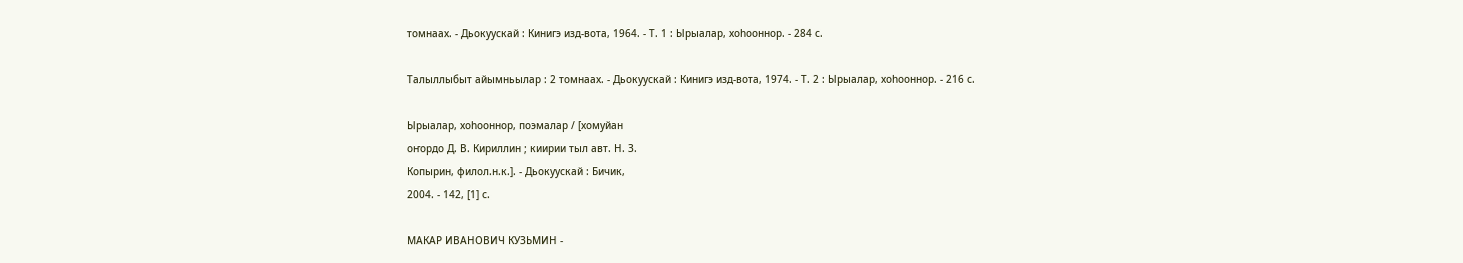томнаах. - Дьокуускай : Кинигэ изд-вота, 1964. - Т. 1 : Ырыалар, хоһооннор. - 284 с.

Талыллыбыт айымньылар : 2 томнаах. - Дьокуускай : Кинигэ изд-вота, 1974. - Т. 2 : Ырыалар, хоһооннор. - 216 с.

Ырыалар, хоһооннор, поэмалар / [хомуйан
оҥордо Д. В. Кириллин ; киирии тыл авт. Н. З.
Копырин, филол.н.к.]. - Дьокуускай : Бичик,
2004. - 142, [1] с.

МАКАР ИВАНОВИЧ КУЗЬМИН -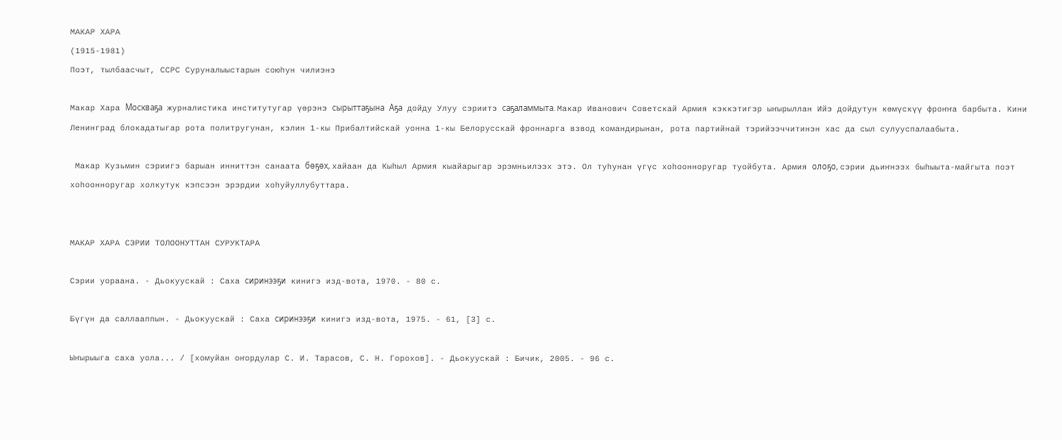МАКАР ХАРА
(1915-1981)
Поэт, тылбаасчыт, ССРС Суруналыыстарын союһун чилиэнэ

Макар Хара Москваҕа журналистика институтугар үөрэнэ сырыттаҕына Аҕа дойду Улуу сэриитэ саҕаламмыта. Макар Иванович Советскай Армия кэккэтигэр ыҥырыллан Ийэ дойдутун көмүскүү фроҥҥа барбыта. Кини Ленинград блокадатыгар рота политругунан, кэлин 1-кы Прибалтийскай уонна 1-кы Белорусскай фроннарга взвод командирынан, рота партийнай тэрийээччитинэн хас да сыл сулууспалаабыта.

 Макар Кузьмин сэриигэ барыан инниттэн санаата бөҕөх, хайаан да Кыһыл Армия кыайарыгар эрэмньилээх этэ. Ол туһунан үгүс хоһоонноругар туойбута. Армия олоҕо, сэрии дьиҥнээх быһыыта-майгыта поэт хоһоонноругар холкутук кэпсээн эрэрдии хоһуйуллубуттара.


МАКАР ХАРА СЭРИИ ТОЛООНУТТАН СУРУКТАРА

Сэрии уораана. - Дьокуускай : Саха сиринээҕи кинигэ изд-вота, 1970. - 80 с.

Бүгүн да саллааппын. - Дьокуускай : Саха сиринээҕи кинигэ изд-вота, 1975. - 61, [3] с.

Ыҥырыыга саха уола... / [хомуйан оҥордулар С. И. Тарасов, С. Н. Горохов]. - Дьокуускай : Бичик, 2005. - 96 с.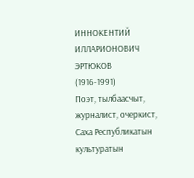ИННОКЕНТИЙ ИЛЛАРИОНОВИЧ ЭРТЮКОВ
(1916-1991)
Поэт, тылбаасчыт, журналист, очеркист, Саха Республикатын культуратын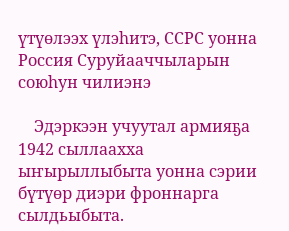үтүөлээх үлэһитэ, ССРС уонна Россия Суруйааччыларын союһун чилиэнэ

    Эдэркээн учуутал армияҕа 1942 сыллаахха ыҥырыллыбыта уонна сэрии бүтүөр диэри фроннарга сылдьыбыта.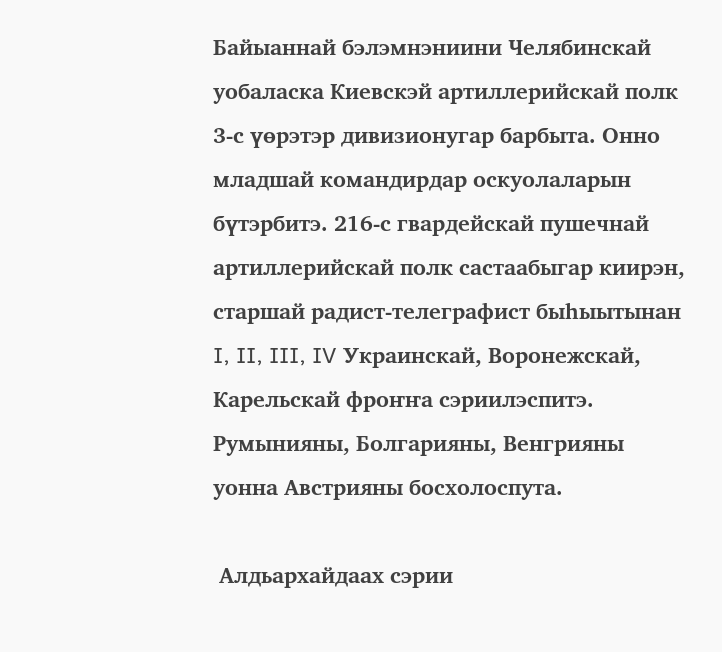Байыаннай бэлэмнэниини Челябинскай уобаласка Киевскэй артиллерийскай полк 3-с үөрэтэр дивизионугар барбыта. Онно младшай командирдар оскуолаларын бүтэрбитэ. 216-с гвардейскай пушечнай артиллерийскай полк састаабыгар киирэн, старшай радист-телеграфист быһыытынан I, II, III, IV Украинскай, Воронежскай, Карельскай фроҥҥа сэриилэспитэ. Румынияны, Болгарияны, Венгрияны уонна Австрияны босхолоспута.

 Алдьархайдаах сэрии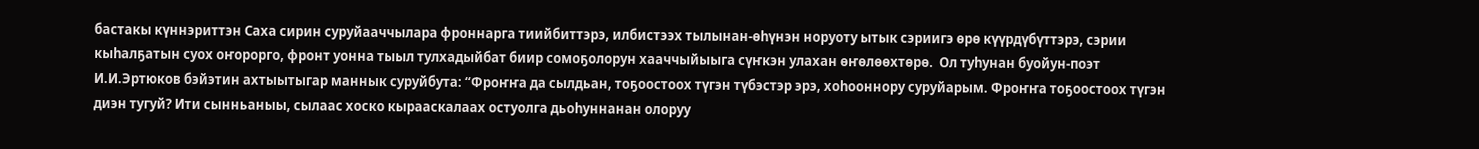бастакы күннэриттэн Саха сирин суруйааччылара фроннарга тиийбиттэрэ, илбистээх тылынан-өһүнэн норуоту ытык сэриигэ өрө күүрдүбүттэрэ, сэрии кыһалҕатын суох оҥорорго, фронт уонна тыыл тулхадыйбат биир сомоҕолорун хааччыйыыга сүҥкэн улахан өҥөлөөхтөрө.  Ол туһунан буойун-поэт И.И.Эртюков бэйэтин ахтыытыгар маннык суруйбута: “Фроҥҥа да сылдьан, тоҕоостоох түгэн түбэстэр эрэ, хоһооннору суруйарым. Фроҥҥа тоҕоостоох түгэн диэн тугуй? Ити сынньаныы, сылаас хоско кырааскалаах остуолга дьоһуннанан олоруу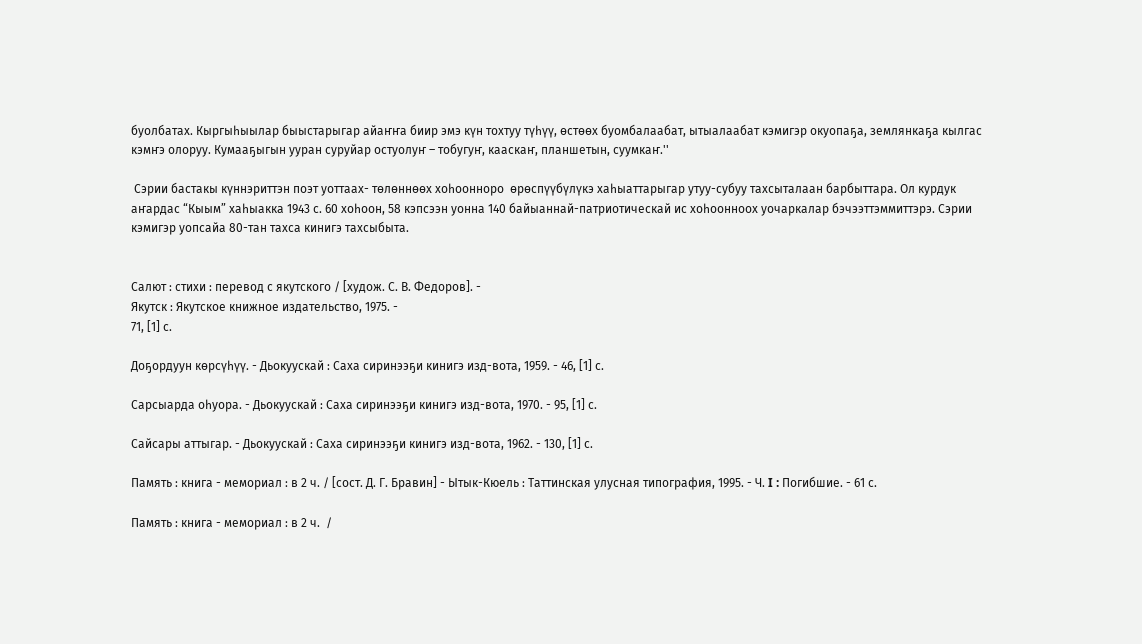буолбатах. Кыргыһыылар быыстарыгар айаҥҥа биир эмэ күн тохтуу түһүү, өстөөх буомбалаабат, ытыалаабат кэмигэр окуопаҕа, землянкаҕа кылгас кэмҥэ олоруу. Кумааҕыгын ууран суруйар остуолуҥ – тобугуҥ, кааскаҥ, планшетын, суумкаҥ.''

 Сэрии бастакы күннэриттэн поэт уоттаах- төлөннөөх хоһоонноро  өрөспүүбүлүкэ хаһыаттарыгар утуу-субуу тахсыталаан барбыттара. Ол курдук аҥардас “Кыым” хаһыакка 1943 с. 60 хоһоон, 58 кэпсээн уонна 140 байыаннай-патриотическай ис хоһоонноох уочаркалар бэчээттэммиттэрэ. Сэрии кэмигэр уопсайа 80-тан тахса кинигэ тахсыбыта.


Салют : стихи : перевод с якутского / [худож. С. В. Федоров]. -
Якутск : Якутское книжное издательство, 1975. -
71, [1] с.

Доҕордуун көрсүһүү. - Дьокуускай : Саха сиринээҕи кинигэ изд-вота, 1959. - 46, [1] с.

Сарсыарда оһуора. - Дьокуускай : Саха сиринээҕи кинигэ изд-вота, 1970. - 95, [1] с.

Сайсары аттыгар. - Дьокуускай : Саха сиринээҕи кинигэ изд-вота, 1962. - 130, [1] с.

Память : книга - мемориал : в 2 ч. / [сост. Д. Г. Бравин] - Ытык-Кюель : Таттинская улусная типография, 1995. - Ч. I : Погибшие. - 61 с.

Память : книга - мемориал : в 2 ч.  /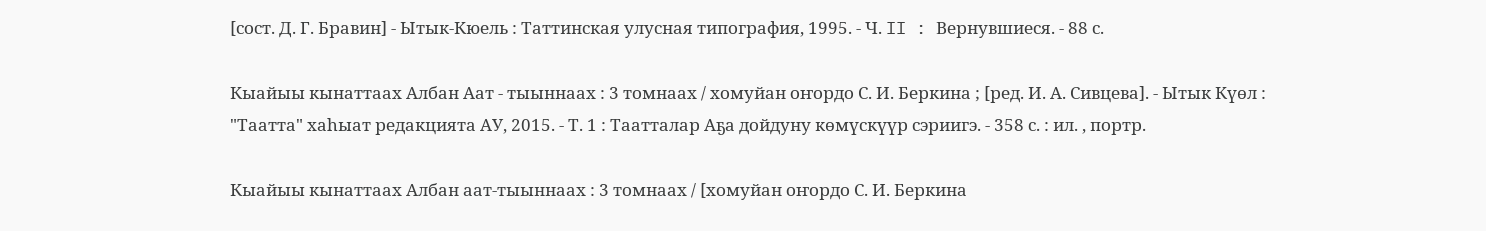[сост. Д. Г. Бравин] - Ытык-Кюель : Таттинская улусная типография, 1995. - Ч. II : Вернувшиеся. - 88 с.

Кыайыы кынаттаах Албан Аат - тыыннаах : 3 томнаах / хомуйан оҥордо С. И. Беркина ; [ред. И. А. Сивцева]. - Ытык Күөл : "Таатта" хаһыат редакцията АУ, 2015. - Т. 1 : Таатталар Аҕа дойдуну көмүскүүр сэриигэ. - 358 с. : ил. , портр.

Кыайыы кынаттаах Албан аат-тыыннаах : 3 томнаах / [хомуйан оҥордо С. И. Беркина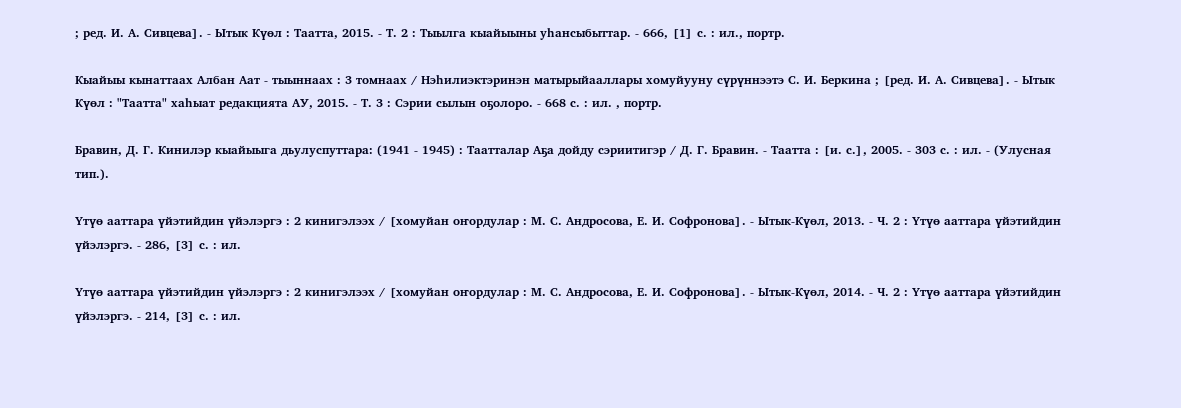; ред. И. А. Сивцева]. - Ытык Күөл : Таатта, 2015. - Т. 2 : Тыылга кыайыыны уһансыбыттар. - 666, [1] с. : ил., портр.

Кыайыы кынаттаах Албан Аат - тыыннаах : 3 томнаах / Нэһилиэктэринэн матырыйааллары хомуйууну сүрүннээтэ С. И. Беркина ; [ред. И. А. Сивцева]. - Ытык Күөл : "Таатта" хаһыат редакцията АУ, 2015. - Т. 3 : Сэрии сылын оҕолоро. - 668 с. : ил. , портр.

Бравин, Д. Г. Кинилэр кыайыыга дьулуспуттара: (1941 - 1945) : Таатталар Аҕа дойду сэриитигэр / Д. Г. Бравин. - Таатта : [и. с.], 2005. - 303 с. : ил. - (Улусная тип.).

Үтүө ааттара үйэтийдин үйэлэргэ : 2 кинигэлээх / [хомуйан оҥордулар : М. С. Андросова, Е. И. Софронова]. - Ытык-Күөл, 2013. - Ч. 2 : Үтүө ааттара үйэтийдин үйэлэргэ. - 286, [3] с. : ил.

Үтүө ааттара үйэтийдин үйэлэргэ : 2 кинигэлээх / [хомуйан оҥордулар : М. С. Андросова, Е. И. Софронова]. - Ытык-Күөл, 2014. - Ч. 2 : Үтүө ааттара үйэтийдин үйэлэргэ. - 214, [3] с. : ил.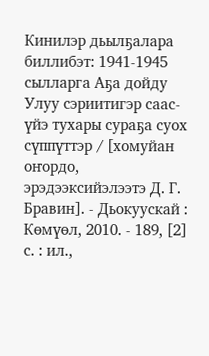Кинилэр дьылҕалара биллибэт: 1941-1945 сылларга Аҕа дойду Улуу сэриитигэр саас-үйэ тухары сураҕа суох сүппүттэр / [хомуйан оҥордо, эрэдээксийэлээтэ Д. Г. Бравин]. - Дьокуускай : Көмүөл, 2010. - 189, [2] с. : ил.,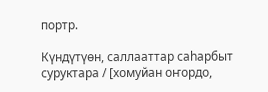портр.

Күндүтүөн, саллааттар саһарбыт суруктара / [хомуйан оҥордо,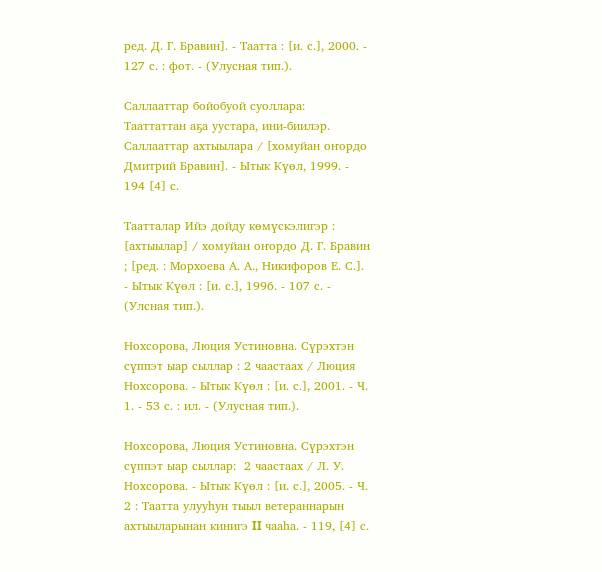ред. Д. Г. Бравин]. - Таатта : [и. с.], 2000. - 127 с. : фот. - (Улусная тип.).

Саллааттар бойобуой суоллара: Тааттаттан аҕа уустара, ини-биилэр. Саллааттар ахтыылара / [хомуйан оҥордо Дмитрий Бравин]. - Ытык Күөл, 1999. - 194 [4] с.

Таатталар Ийэ дойду көмүскэлигэр : [ахтыылар] / хомуйан оҥордо Д. Г. Бравин ; [ред. : Морхоева А. А., Никифоров Е. С.]. - Ытык Күөл : [и. с.], 1996. - 107 с. - (Улсная тип.).

Нохсорова, Люция Устиновна. Сүрэхтэн сүппэт ыар сыллар : 2 чаастаах / Люция Нохсорова. - Ытык Күөл : [и. с.], 2001. - Ч. 1. - 53 с. : ил. - (Улусная тип.).

Нохсорова, Люция Устиновна. Сүрэхтэн сүппэт ыар сыллар:  2 чаастаах / Л. У. Нохсорова. - Ытык Күөл : [и. с.], 2005. - Ч. 2 : Таатта улууһун тыыл ветераннарын ахтыыларынан кинигэ II чааһа. - 119, [4] с.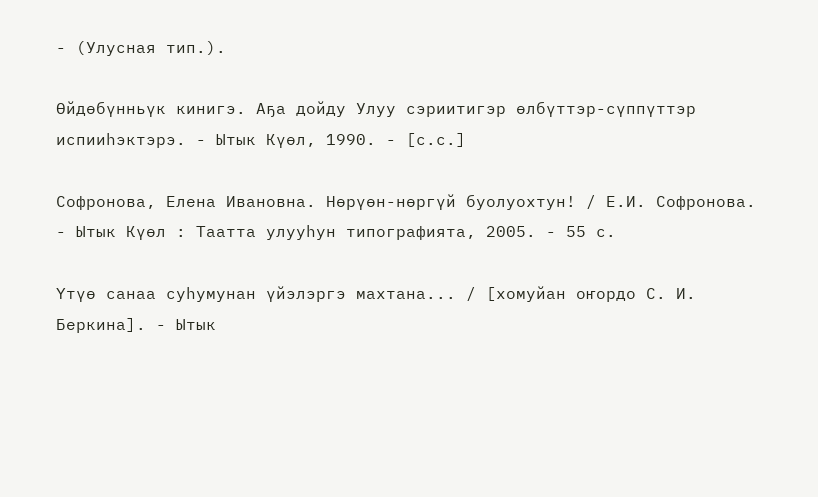- (Улусная тип.).

Өйдөбүнньүк кинигэ. Аҕа дойду Улуу сэриитигэр өлбүттэр-сүппүттэр испииһэктэрэ. - Ытык Күөл, 1990. - [с.с.]

Софронова, Елена Ивановна. Нөрүөн-нөргүй буолуохтун! / Е.И. Софронова. - Ытык Күөл : Таатта улууһун типографията, 2005. - 55 с.

Үтүө санаа суһумунан үйэлэргэ махтана... / [хомуйан оҥордо С. И. Беркина]. - Ытык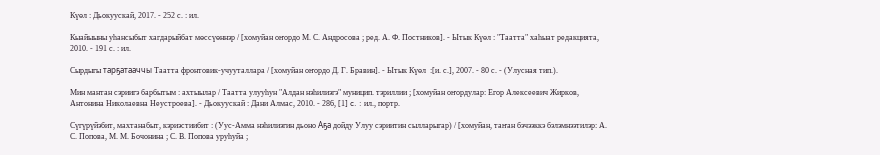Күөл : Дьокуускай, 2017. - 252 с. : ил.

Кыайыыны уһансыбыт хагдарыйбат мөссүөннэр / [хомуйан оҥордо М. С. Андросова ; ред. А. Ф. Постников]. - Ытык Күөл : "Таатта" хаһыат редакцията, 2010. - 191 с. : ил.

Сырдыгы тарҕатааччы Таатта фронтовик-учууталлара / [хомуйан оҥордо Д. Г. Бравин]. - Ытык Күөл  :[и. с.], 2007. - 80 с. - (Улусная тип.).

Мин мантан сэриигэ барбытым : ахтыылар / Таатта улууһун "Алдан нэһилиэгэ" муницип. тэриллии ; [хомуйан оҥордулар: Егор Алексеевич Жирков, Антонина Николаевна Неустроева]. - Дьокуускай : Дани Алмас, 2010. - 286, [1] c. : ил., портр.

Сүгүрүйэбит, махтанабыт, кэриэстиибит : (Уус-Амма нэһилиэгин дьоно Аҕа дойду Улуу сэриитин сылларыгар) / [хомуйан, таҥан бэчээккэ бэлэмнээтилэр: А. С. Попова, М. М. Бочонина ; С. В. Попова уруһуйа ;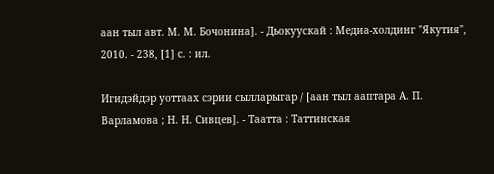аан тыл авт. М. М. Бочонина]. - Дьокуускай : Медиа-холдинг "Якутия", 2010. - 238, [1] с. : ил.

Игидэйдэр уоттаах сэрии сылларыгар / [аан тыл ааптара А. П. Варламова ; Н. Н. Сивцев]. - Таатта : Таттинская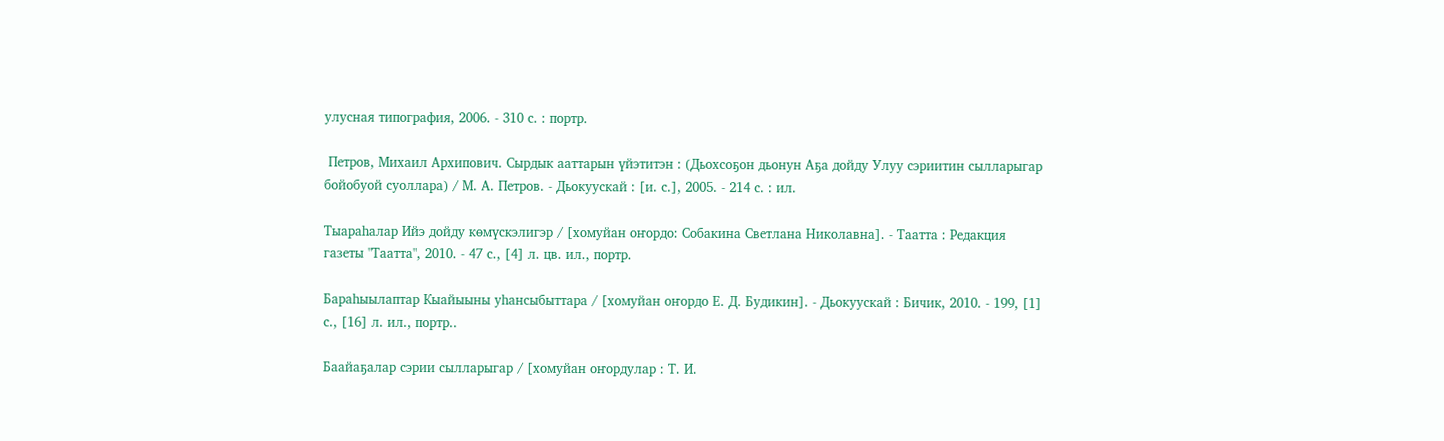улусная типография, 2006. - 310 с. : портр.

 Петров, Михаил Архипович. Сырдык ааттарын үйэтитэн : (Дьохсоҕон дьонун Аҕа дойду Улуу сэриитин сылларыгар бойобуой суоллара) / М. А. Петров. - Дьокуускай : [и. с.], 2005. - 214 с. : ил.

Тыараһалар Ийэ дойду көмүскэлигэр / [хомуйан оҥордо: Собакина Светлана Николавна]. - Таатта : Редакция газеты "Таатта", 2010. - 47 с., [4] л. цв. ил., портр.

Бараһыылаптар Кыайыыны уһансыбыттара / [хомуйан оҥордо Е. Д. Будикин]. - Дьокуускай : Бичик, 2010. - 199, [1] с., [16] л. ил., портр..

Баайаҕалар сэрии сылларыгар / [хомуйан оҥордулар : Т. И.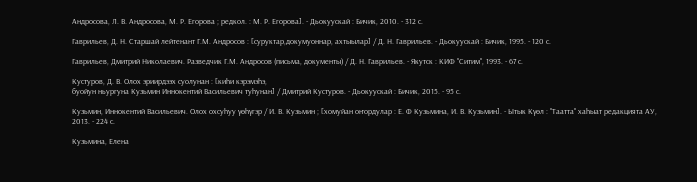Андросова, Л. В. Андросова, М. Р. Егорова ; редкол. : М. Р. Егорова]. - Дьокуускай : Бичик, 2010. - 312 с.

Гаврильев, Д. Н. Старшай лейтенант Г.М. Андросов : [суруктар,докумуоннар, ахтыылар] / Д. Н. Гаврильев. - Дьокуускай : Бичик, 1995. - 120 с.

Гаврильев, Дмитрий Николаевич. Разведчик Г.М. Андросов (письма, документы) / Д. Н. Гаврильев. - Якутск : КИФ "Ситим", 1993. - 67 с.

Кустуров, Д. В. Олох эриирдээх суолунан : [киһи кэрэмэһэ,
буойун ньургуна Кузьмин Иннокентий Васильевич туһунан] / Дмитрий Кустуров. - Дьокуускай : Бичик, 2015. - 95 с.

Кузьмин, Иннокентий Васильевич. Олох охсуһуу үөһүгэр / И. В. Кузьмин ; [хомуйан оҥордулар : Е. Ф Кузьмина, И. В. Кузьмин]. - Ытык Күөл : "Таатта" хаһыат редакцията АУ, 2013. - 224 с.

Кузьмина, Елена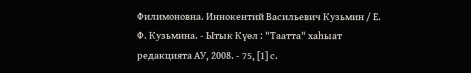Филимоновна. Иннокентий Васильевич Кузьмин / Е. Ф. Кузьмина. - Ытык Күөл : "Таатта" хаһыат редакцията АУ, 2008. - 75, [1] с.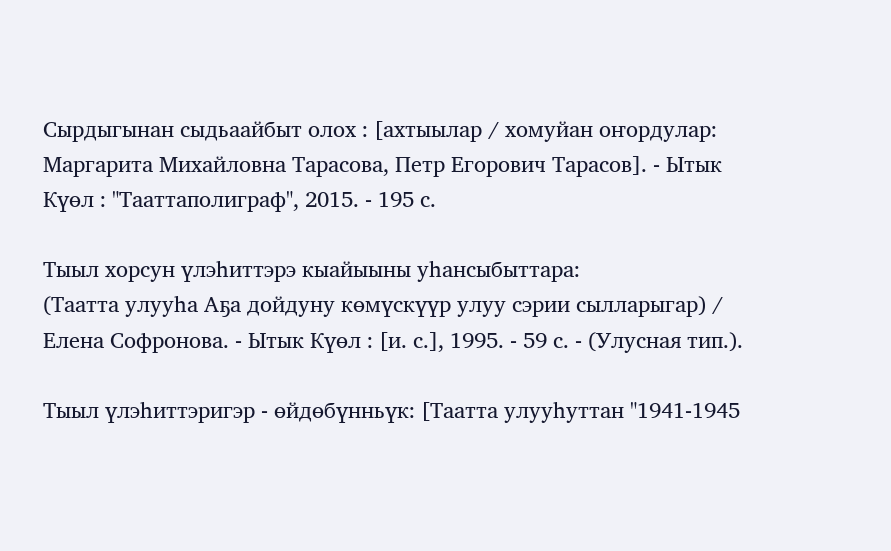Сырдыгынан сыдьаайбыт олох : [ахтыылар / хомуйан оҥордулар: Маргарита Михайловна Тарасова, Петр Егорович Тарасов]. - Ытык Күөл : "Тааттаполиграф", 2015. - 195 с.

Тыыл хорсун үлэһиттэрэ кыайыыны уһансыбыттара:
(Таатта улууһа Аҕа дойдуну көмүскүүр улуу сэрии сылларыгар) / Елена Софронова. - Ытык Күөл : [и. с.], 1995. - 59 с. - (Улусная тип.).

Тыыл үлэһиттэригэр - өйдөбүнньүк: [Таатта улууһуттан "1941-1945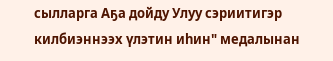сылларга Аҕа дойду Улуу сэриитигэр килбиэннээх үлэтин иһин" медалынан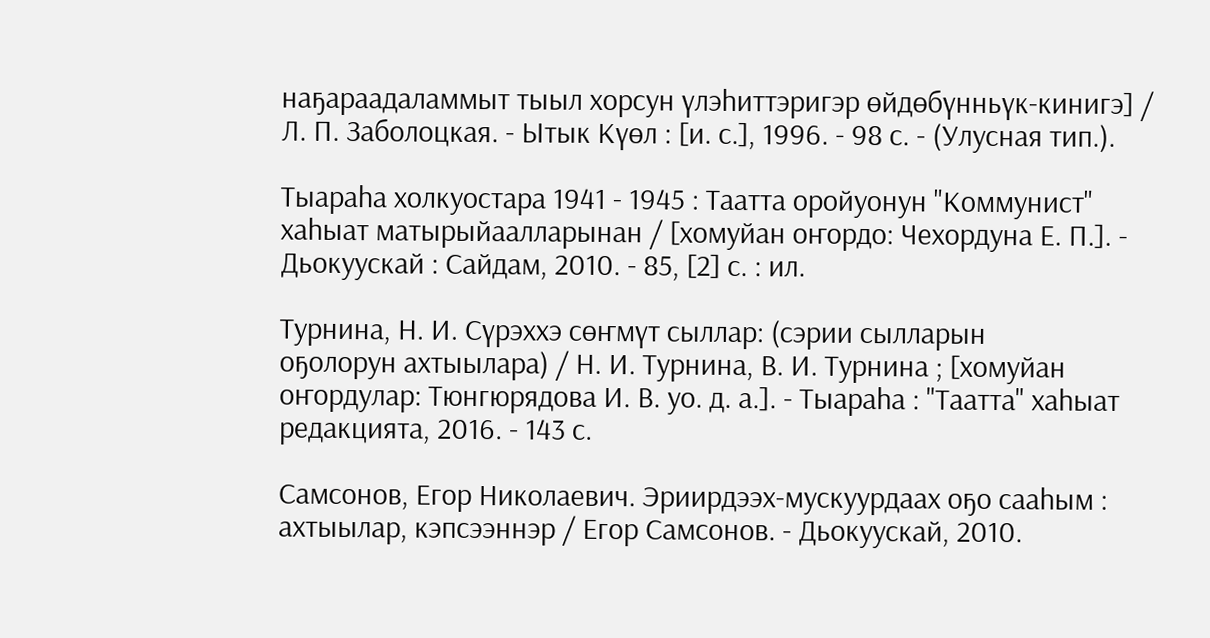наҕараадаламмыт тыыл хорсун үлэһиттэригэр өйдөбүнньүк-кинигэ] / Л. П. Заболоцкая. - Ытык Күөл : [и. с.], 1996. - 98 с. - (Улусная тип.).

Тыараһа холкуостара 1941 - 1945 : Таатта оройуонун "Коммунист" хаһыат матырыйаалларынан / [хомуйан оҥордо: Чехордуна Е. П.]. - Дьокуускай : Сайдам, 2010. - 85, [2] с. : ил.

Турнина, Н. И. Сүрэххэ сөҥмүт сыллар: (сэрии сылларын
оҕолорун ахтыылара) / Н. И. Турнина, В. И. Турнина ; [хомуйан оҥордулар: Тюнгюрядова И. В. уо. д. а.]. - Тыараһа : "Таатта" хаһыат редакцията, 2016. - 143 с.

Самсонов, Егор Николаевич. Эриирдээх-мускуурдаах оҕо сааһым : ахтыылар, кэпсээннэр / Егор Самсонов. - Дьокуускай, 2010.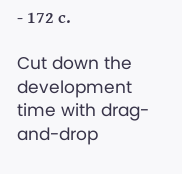- 172 с.

Cut down the development time with drag-and-drop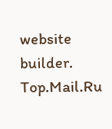website builder.
Top.Mail.Ru